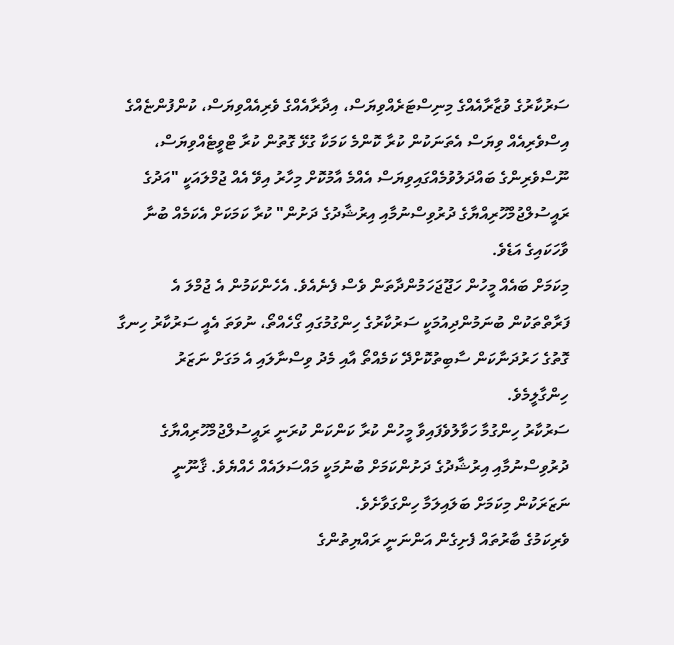ސަރުކާރުގެ ވުޒާރާއެއްގެ މިނިސްޓަރެއްވިޔަސް، އިދާރާއެއްގެ ވެރިއެއްވިޔަސް، ކުންފުންޏެއްގެ އިސްވެރިއެއް ވިޔަސް އެތަނަކުން ކުރާ ކޮންމެ ކަމަކާ ގުޅޭ ގޮތުން ކުރާ ޓްވީޓެއްވިޔަސް، ނޫސްވެރިންގެ ބައްދަލުވުމެއްގައިވިޔަސް އެއްމެ އާމުކޮށް މިހާރު އިވޭ އެއް ޖުމްލައަކީ "އަދުގެ ރައީސުލްޖުމްހޫރިއްޔާގެ ދުރުވިސްނުމާއި އިރުޝާދުގެ ދަށުން" ކުރާ ކަމަކަށް އެކަމެއް ބުނާ ވާހަކައިގެ އަޑެވެ.
މިކަމަށް ބައެއް މީހުން ހަޖޫޖަހަމުންދާތަން ވެސް ފެނެއެވެ. އެހެންކަމުން އެ ޖުމްލަ އެ ފަރާތްތަކުން ބުނަމުންދިއުމަކީ ސަރުކާރުގެ ހިންގުމުގައި ގޯހެއްތޯ، ނުވަތަ އެއީ ސަރުކާރު ހިނގާ ގޮތުގެ ހަރުދަނާކަން ސާބިތުކޮށްދޭ ކަމެއްތޯ އާއި މެދު ވިސްނާލައި އެ މަގަށް ނަޒަރު ހިންގާލީމެވެ.
ސަރުކާރު ހިންގުމާ ހަވާލުވެފައިވާ މީހުން ކުރާ ކަންކަން ކުރަނީ ރައީސުލްޖުމްހޫރިއްޔާގެ ދުރުވިސްނުމާއި އިރުޝާދުގެ ދަށުންކަމަށް ބުނުމަކީ މައްސަލައެއް ހެއްޔެވެ. ޤާނޫނީ ނަޒަރަކުން މިކަމަށް ބަލައިލަމާ ހިންގަވާށެވެ.
ވެރިކަމުގެ ބާރުތައް ފެށިގެން އަންނަނީ ރައްޔިތުންގެ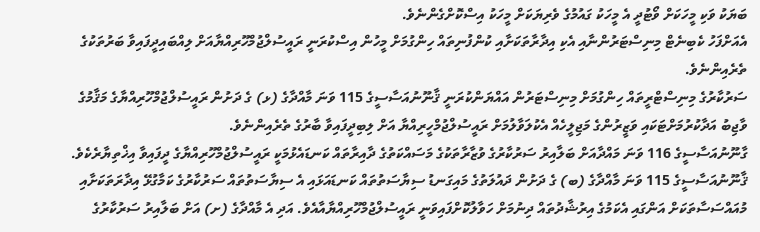ބަޔަކު ވަކި މީހަކަށް ވޯޓުދީ އެ މީހަކު ގައުމުގެ ވެރިޔަކަށް މީހަކު އިސްކޮށްގެންނެވެ.
އެއަށްފަހު ކެބިނެޓް މިނިސްޓަރުންނާއި އެކި އިދާރާތަކަށާއި ކުންފުނިތައް ހިންގުމަށް މީހުން އިސްކުރަނީ ރައީސުލްޖުމްހޫރިއްޔާއަށް ލިއްބައިދީފައިވާ ބަރުތަކުގެ ތެރެއިންނެވެ.
ސަރުކާރުގެ މިނިސްޓްރީތައް ހިންގުމަށް މިނިސްޓަރުން އައްޔަންކުރަނީ ޤާނޫނުއަސާސީގެ 115 ވަނަ މާއްދާގެ (ޅ) ގެ ދަށުން ރައީސުލްޖުމްހޫރިއްޔާގެ މަޤާމުގެ ވާޖިބު އަދާކުރުމަށްޓަކައި ވަޒީރުންގެ މަޖިލީހެއް އެކުލަވާލުމަށް ރައީސުލްޖުމްހީރިއްޔާ އަށް ލިބިދީފައިވާ ބާރުގެ ތެރެއިންނެވެ.
ގާނޫނުއަސާސީގެ 116 ވަނަ މައްދާއަށް ބަލާއިރު ސަރުކާރުގެ ވުޒާރާތަކުގެ މަސައްކަތުގެ ދާއިރާތައް ކަނޑައެޅުމަކީ ރައީސުލްޖުމްހޫރިއްޔާގެ ދީފައިވާ އިޚްތިޔާރެކެވެ.
ޤާނޫނުއަސާސީގެ 115 ވަނަ މާއްދާގެ (ބ) ގެ ދަށުން ދައުލަތުގެ މައިގަނޑު ސިޔާސަތުތައް ކަނޑައަޅައި އެ ސިޔާސަތުތައް ސަރުކާރުގެ ކަމާގުޅޭ އިދާރަތަކަށާއި މުއައްސަސާތަކަށް އަންގައި އެކަމުގެ އިރުޝާދުތައް ދިނުމަށް ހަވާލުކޮށްފައިވަނީ ރައީސުލްޖުމްހޫރިއްޔާއާއެވެ. އަދި އެ މާއްދާގެ (ށ) އަށް ބަލާއިރު ސަރުކާރުގެ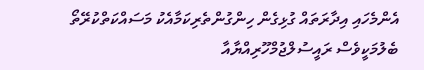އެންމެހައި އިދާރަތައް ގުޅިގެން ހިންގުންތެރިކަމާއެކު މަސައްކަތްކުރޭތޯ ބެލުމަކީވެސް ރައީސުލްޖުމްހޫރިއްޔާއާ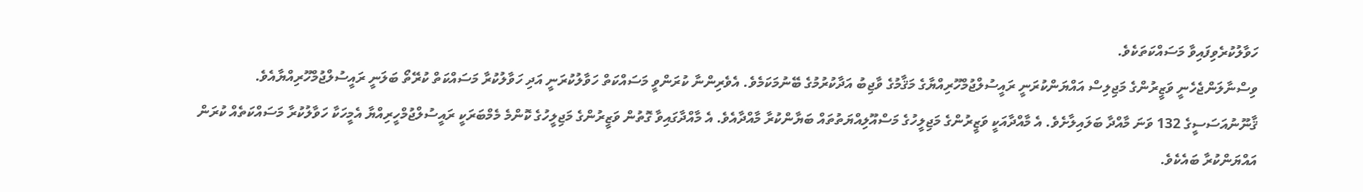ހަވާލުކުރެވިފައިވާ މަސައްކަތަކެވެ.
ވިސްނާލަންޖެހެނީ ވަޒީރުންގެ މަޖިލިސް އައްޔަންކުރަނީ ރައީސުލްޖުމްހޫރިއްޔާގެ މަޤާމުގެ ވާޖިބު އަދާކުރުމުގެ ބޭނުމަކަމެވެ. އެވެރިންނާ ކުރަންވީ މަސައްކަތް ހަވާލުކުރަނީ އަދި ހަވާލުކުރާ މަސައްކަތް ކުރޭތޯ ބަލަނީ ރައީސުލްޖުމްހޫރިއްޔާއެވެ.
ޤާނޫނުއަސަސީގެ 132 ވަނަ މާއްދާ ބަލައިލާށެވެ. އެ މާއްދާއަކީ ވަޒީރުންގެ މަޖިލީހުގެ މަސްއޫލިއްޔަތުތައް ބަޔާންކުރާ މާއްދާއެވެ. އެ މާއްދާގައިވާ ގޮތުން ވަޒީރުންގެ މަޖިލީހުގެ ކޮންމެ މެމްބަރަކީ ރައީސުލްޖުމްހީރިއްޔާ އެމީހަކާ ހަވާލުކުރާ މަސައްކަތެއް ކުރަން އައްޔަންކުރާ ބައެކެވެ.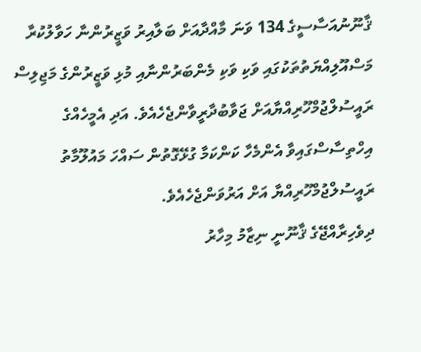ޤާނޫނުއަސާސީގެ 134 ވަނަ މާއްދާއަށް ބަލާއިރު ވަޒީރުންނާ ހަވާލުކުރާ މަސްއޫލިއްޔަތުތަކުގައި ވަކި ވަކި މެންބަރުންނާއި މުޅި ވަޒީރުންގެ މަޖިލިސް ރައީސުލްޖުމްހޫރިއްޔާއަށް ޖަވާބުދާރީވާންޖެހެއެވެ. އަދި އެމީހެއްގެ އިހްތިސާސްގައިވާ އެންމެހާ ކަންކަމާ ގުޅޭގޮތުން ސައްހަ މައުލޫމާތު ރައީސުލްޖުމްހޫރިއްޔާ އަށް އަރުވަންޖެހެއެވެ.
ދިވެހިރާއްޖޭގެ ޤާނޫނީ ނިޒާމު މިހާރު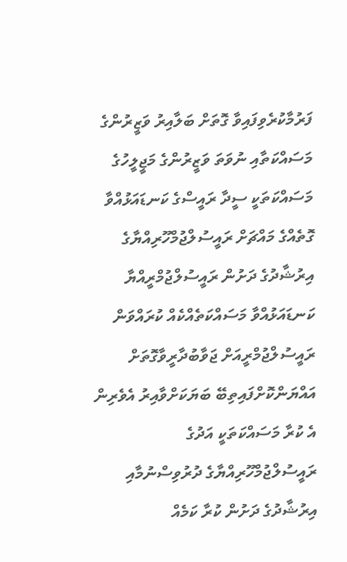ފަރުމާކުރެވިފައިވާ ގޮތަށް ބަލާއިރު ވަޒީރުންގެ މަސައްކަތާއި ނުވަތަ ވަޒީރުންގެ މަޖީލީހުގެ މަސައްކަތަކީ ސީދާ ރައީސްގެ ކަނޑައަޅުއްވާ ގޮތެއްގެ މައްޗަށް ރައީސުލްޖުމްހޫރިއްޔާގެ އިރުޝާދުގެ ދަށުން ރައީސުލްޖުމްރީއްޔާ ކަނޑައަޅުއްވާ މަސައްކަތެއްކެއް ކުރައްވަން ރައީސުލްޖުމްރީއަށް ޖަވާބުދާރީވާގޮތަށް އައްޔަންކޮށްފައިތިބޭ ބަޔަކަށްވާއިރު އެވެރިން އެ ކުރާ މަސައްކަތަކީ އަދުގެ ރައީސުލްޖުމްހޫރިއްޔާގެ ދުރުވިސްނުމާއި އިރުޝާދުގެ ދަށުން ކުރާ ކަމެއް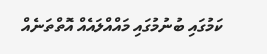ކަމުގައި ބުނުމުގައި މައްއްލައެއް އޮތްތަނެއް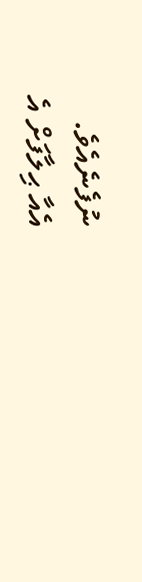ނުފެނެއެވެ.
އެއާ ޙިލާފަށް އެ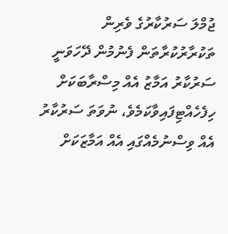ޖުމްލަ ސަރުކާރުގެ ވެރިން ތަކުރާރުކުރާތަން ފެނުމުން ދޭހަވަނީ ސަރުކާރު އަމާޒު އެއް މިސްރާބަކަށް ހިފެހެއްޓިފައިވާކަމެވެ، ނުވަތަ ސަރުކާރު އެއް ވިސްނުމެއްގައި އެއް އަމާޒަކަށް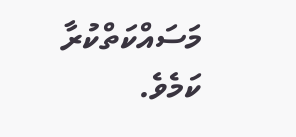މަސައްކަތްކުރާ ކަމެވެ.